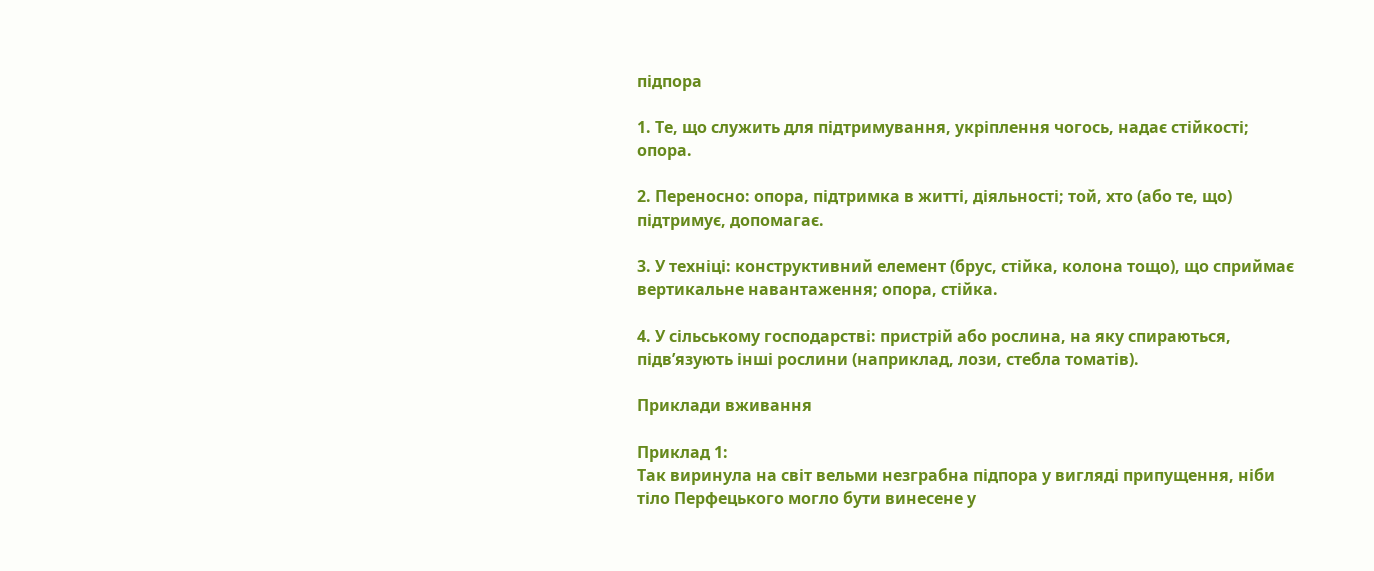підпора

1. Те, що служить для підтримування, укріплення чогось, надає стійкості; опора.

2. Переносно: опора, підтримка в житті, діяльності; той, хто (або те, що) підтримує, допомагає.

3. У техніці: конструктивний елемент (брус, стійка, колона тощо), що сприймає вертикальне навантаження; опора, стійка.

4. У сільському господарстві: пристрій або рослина, на яку спираються, підв’язують інші рослини (наприклад, лози, стебла томатів).

Приклади вживання

Приклад 1:
Так виринула на світ вельми незграбна підпора у вигляді припущення, ніби тіло Перфецького могло бути винесене у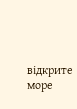відкрите море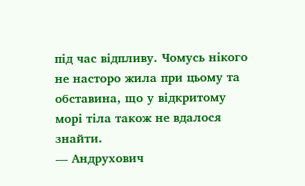під час відпливу. Чомусь нікого не насторо жила при цьому та обставина, що у відкритому морі тіла також не вдалося знайти.
— Андрухович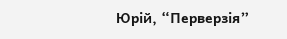Юрій, “Перверзія”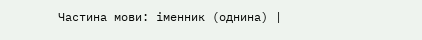Частина мови: іменник (однина) |